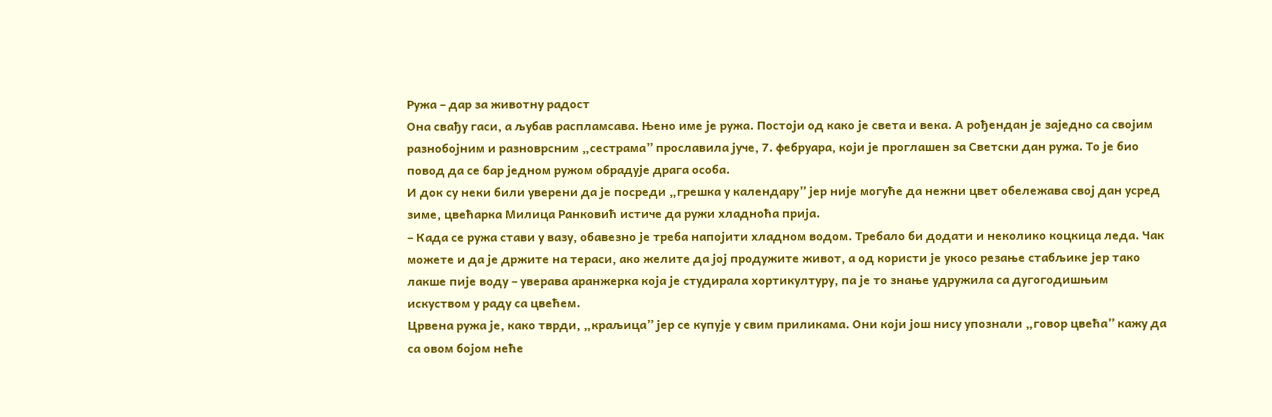Ружа – дар за животну радост
Она свађу гаси, а љубав распламсава. Њено име је ружа. Постоји од како је света и века. А рођендан је заједно са својим разнобојним и разноврсним „сестрама” прославила јуче, 7. фебруара, који је проглашен за Светски дан ружа. То је био повод да се бар једном ружом обрадује драга особа.
И док су неки били уверени да је посреди „грешка у календару” јер није могуће да нежни цвет обележава свој дан усред зиме, цвећарка Милица Ранковић истиче да ружи хладноћа прија.
– Када се ружа стави у вазу, обавезно је треба напојити хладном водом. Требало би додати и неколико коцкица леда. Чак можете и да је држите на тераси, ако желите да јој продужите живот, а од користи је укосо резање стабљике јер тако лакше пије воду – уверава аранжерка која је студирала хортикултуру, па је то знање удружила са дугогодишњим искуством у раду са цвећем.
Црвена ружа је, како тврди, „краљица” јер се купује у свим приликама. Они који још нису упознали „говор цвећа” кажу да са овом бојом неће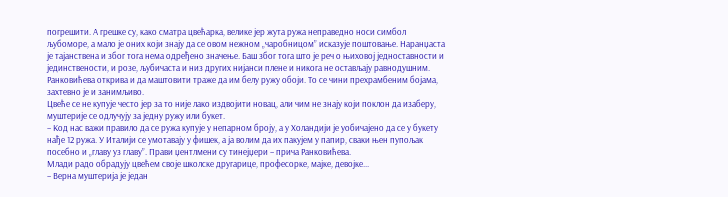погрешити. А грешке су, како сматра цвећарка, велике јер жута ружа неправедно носи симбол љубоморе, а мало је оних који знају да се овом нежном „чаробницом” исказује поштовање. Наранџаста је тајанствена и због тога нема одређено значење. Баш због тога што је реч о њиховој једноставности и јединствености, и розе, љубичаста и низ других нијанси плене и никога не остављају равнодушним. Ранковићева открива и да маштовити траже да им белу ружу обоји. То се чини прехрамбеним бојама, захтевно је и занимљиво.
Цвеће се не купује често јер за то није лако издвојити новац, али чим не знају који поклон да изаберу, муштерије се одлучују за једну ружу или букет.
– Код нас важи правило да се ружа купује у непарном броју, а у Холандији је уобичајено да се у букету нађе 12 ружа. У Италији се умотавају у фишек, а ја волим да их пакујем у папир, сваки њен пупољак посебно и „главу уз главу”. Прави џентлмени су тинејџери – прича Ранковићева.
Млади радо обрадују цвећем своје школске другарице, професорке, мајке, девојке...
– Верна муштерија је један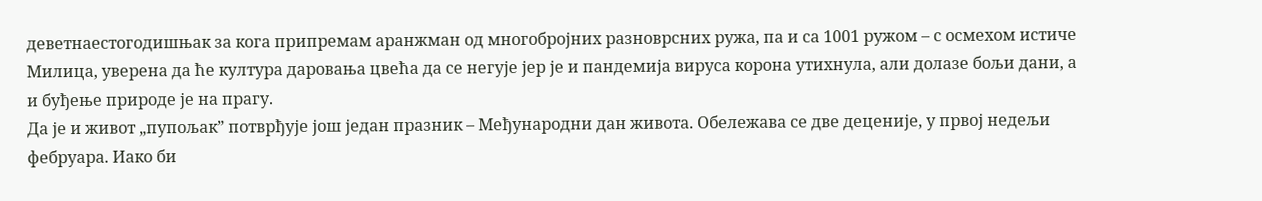деветнаестогодишњак за кога припремам аранжман од многобројних разноврсних ружа, па и са 1001 ружом – с осмехом истиче Милица, уверена да ће култура даровања цвећа да се негује јер је и пандемија вируса корона утихнула, али долазе бољи дани, а и буђење природе је на прагу.
Да је и живот „пупољак” потврђује још један празник – Међународни дан живота. Обележава се две деценије, у првој недељи фебруара. Иако би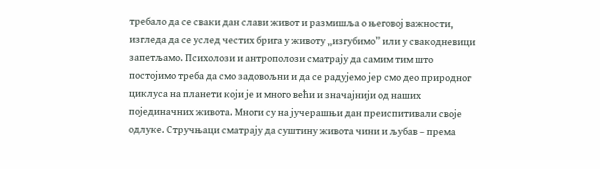требало да се сваки дан слави живот и размишља о његовој важности, изгледа да се услед честих брига у животу „изгубимо” или у свакодневици запетљамо. Психолози и антрополози сматрају да самим тим што постојимо треба да смо задовољни и да се радујемо јер смо део природног циклуса на планети који је и много већи и значајнији од наших појединачних живота. Многи су на јучерашњи дан преиспитивали своје одлуке. Стручњаци сматрају да суштину живота чини и љубав – према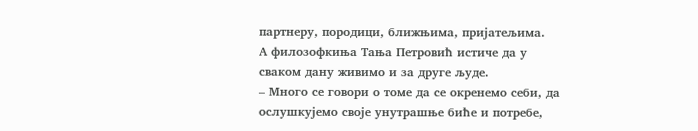партнеру, породици, ближњима, пријатељима.
А филозофкиња Тања Петровић истиче да у сваком дану живимо и за друге људе.
– Много се говори о томе да се окренемо себи, да ослушкујемо своје унутрашње биће и потребе,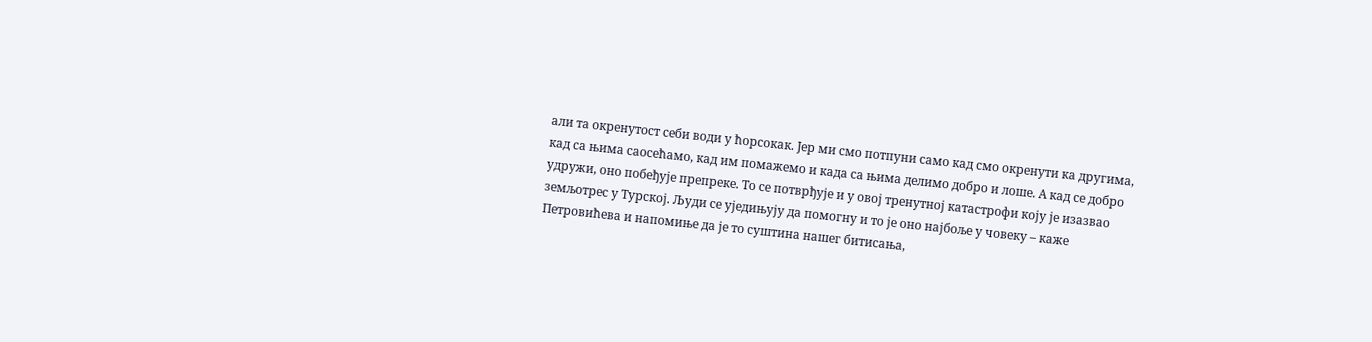али та окренутост себи води у ћорсокак. Јер ми смо потпуни само кад смо окренути ка другима, кад са њима саосећамо, кад им помажемо и када са њима делимо добро и лоше. А кад се добро удружи, оно побеђује препреке. То се потврђује и у овој тренутној катастрофи коју је изазвао земљотрес у Турској. Људи се уједињују да помогну и то је оно најбоље у човеку – каже Петровићева и напомиње да је то суштина нашег битисања,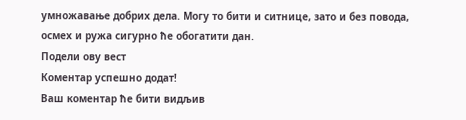умножавање добрих дела. Могу то бити и ситнице, зато и без повода, осмех и ружа сигурно ће обогатити дан.
Подели ову вест
Комeнтар успeшно додат!
Ваш комeнтар ћe бити видљив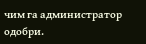чим га администратор одобри.